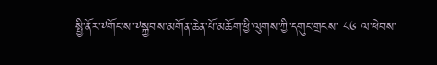སྤྱི་ནོར་༸གོང་ས་༸སྐྱབས་མགོན་ཆེན་པོ་མཆོག་ཕྱི་ལུགས་ཀྱི་དགུང་གྲངས་ ༨༦ ལ་ཕེབས་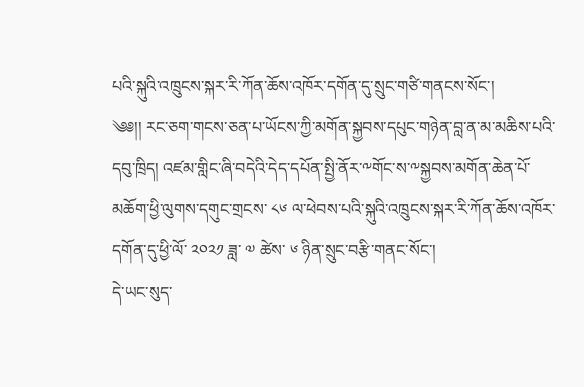པའི་སྐུའི་འཁྲུངས་སྐར་རི་ཀོན་ཆོས་འཁོར་དགོན་དུ་སྲུང་གཙི་གནངས་སོང་།
༄༅།། རང་ཅག་གངས་ཅན་པ་ཡོངས་ཀྱི་མགོན་སྐྱབས་དཔུང་གཉེན་བླ་ན་མ་མཆིས་པའི་དབུ་ཁྲིད། འཛམ་གླིང་ཞི་བདེའི་དེད་དཔོན་སྤྱི་ནོར་༸གོང་ས་༸སྐྱབས་མགོན་ཆེན་པོ་མཆོག་ཕྱི་ལུགས་དགུང་གྲངས་ ༨༦ ལ་ཕེབས་པའི་སྐུའི་འཁྲུངས་སྐར་རི་ཀོན་ཆོས་འཁོར་དགོན་དུ་ཕྱི་ལོ་ ༢༠༢༡ ཟླ་ ༧ ཚེས་ ༦ ཉིན་སྲུང་བརྩི་གནང་སོང་།
དེ་ཡང་སུད་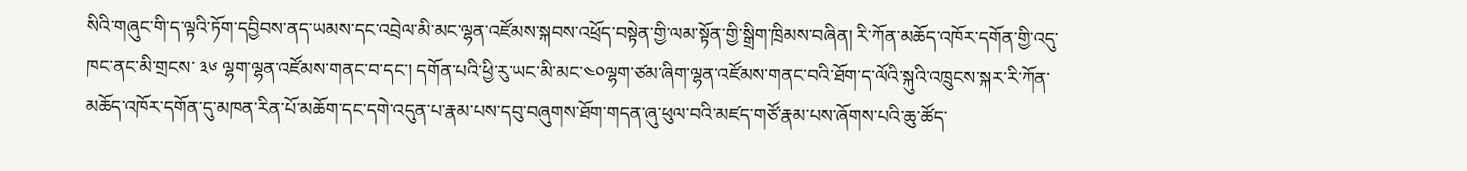སིའི་གཞུང་གི་ད་ལྟའི་ཏོག་དབྱིབས་ནད་ཡམས་དང་འབྲེལ་མི་མང་ལྷན་འཛོམས་སྐབས་འཕྲོད་བསྟེན་གྱི་ལམ་སྟོན་གྱི་སྒྲིག་ཁྲིམས་བཞིན། རི་ཀོན་མཆོད་འཁོར་དགོན་གྱི་འདུ་ཁང་ནང་མི་གྲངས་ ༣༦ ལྷག་ལྷན་འཛོམས་གནང་བ་དང་། དགོན་པའི་ཕྱི་རུ་ཡང་མི་མང་༤༠ལྷག་ཙམ་ཞིག་ལྷན་འཛོམས་གནང་བའི་ཐོག་ད་ལོའི་སྐུའི་འཁྲུངས་སྐར་རི་ཀོན་མཆོད་འཁོར་དགོན་དུ་མཁན་རིན་པོ་མཆོག་དང་དགེ་འདུན་པ་རྣམ་པས་དབུ་བཞུགས་ཐོག་གདན་ཞུ་ཕུལ་བའི་མཛད་གཙོ་རྣམ་པས་ཞོགས་པའི་ཆུ་ཚོད་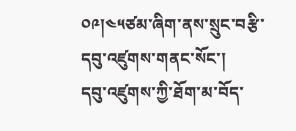༠༩།༤༥ཙམ་ཞིག་ནས་སྲུང་བརྩི་དབུ་འཛུགས་གནང་སོང་།
དབུ་འཛུགས་ཀྱི་ཐོག་མ་བོད་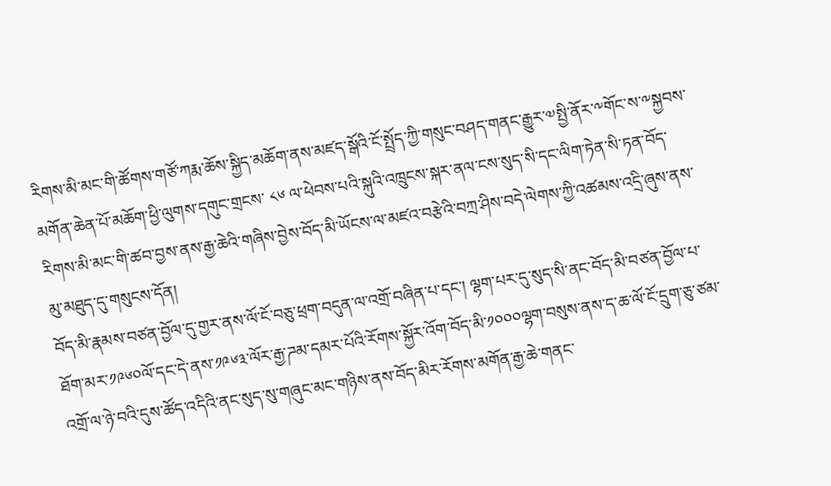རིགས་མི་མང་གི་ཚོགས་གཙོ་ཀརྨ་ཆོས་སྐྱིད་མཆོག་ནས་མཛད་སྒོའི་ངོ་སྤྲོད་ཀྱི་གསུང་བཤད་གནང་རྒྱུར་༧སྤྱི་ནོར་༸གོང་ས་༸སྐྱབས་མགོན་ཆེན་པོ་མཆོག་ཕྱི་ལུགས་དགུང་གྲངས་ ༨༦ ལ་ཕེབས་པའི་སྐུའི་འཁྲུངས་སྐར་ནལ་ངས་སུད་སི་དང་ལིག་ཏེན་སི་ཏན་བོད་རིགས་མི་མང་གི་ཚབ་བྱས་ནས་རྒྱ་ཆེའི་གཞིས་བྱེས་བོད་མི་ཡོངས་ལ་མཛའ་བརྩེའི་བཀྲ་ཤིས་བདེ་ལེགས་ཀྱི་འཚམས་འདྲི་ཞུས་ནས་མུ་མཐུད་དུ་གསུངས་དོན།
བོད་མི་རྣམས་བཙན་བྱོལ་དུ་གྱར་ནས་ལོ་ངོ་བཅུ་ཕྲག་བདུན་ལ་འགྲོ་བཞིན་པ་དང་། ལྷག་པར་དུ་སུད་སི་ནང་བོད་མི་བཙན་བྱོལ་པ་ཐོག་མར་༡༩༦༠ལོ་དང་དེ་ནས་༡༩༦༣་ལོར་རྒྱ་ཌམ་དམར་པོའི་རོགས་སྐྱོར་འོག་བོད་མི་༡༠༠༠ལྷག་བསུས་ནས་ད་ཆ་ལོ་ངོ་དྲུག་ཅུ་ཙམ་འགྲོ་ལ་ཉེ་བའི་དུས་ཚོད་འདིའི་ནང་སུད་སུ་གཞུང་མང་གཉིས་ནས་བོད་མིར་རོགས་མགོན་རྒྱ་ཆེ་གནང་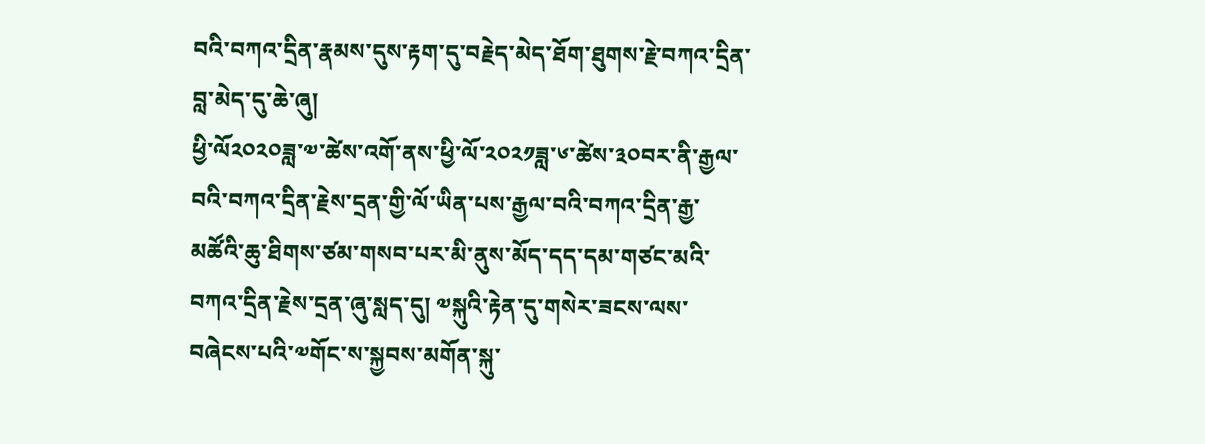བའི་བཀའ་དྲིན་རྣམས་དུས་རྟག་དུ་བརྗེད་མེད་ཐོག་ཐུགས་རྗེ་བཀའ་དྲིན་བླ་མེད་དུ་ཆེ་ཞུ།
ཕྱི་ལོ༢༠༢༠ཟླ་༧་ཚེས་འགོ་ནས་ཕྱི་ལོ་༢༠༢༡ཟླ་༦་ཚེས་༣༠བར་ནི་རྒྱལ་བའི་བཀའ་དྲིན་རྗེས་དྲན་གྱི་ལོ་ཡིན་པས་རྒྱལ་བའི་བཀའ་དྲིན་རྒྱ་མཚོའི་ཆུ་ཐིགས་ཙམ་གསབ་པར་མི་ནུས་མོད་དད་དམ་གཙང་མའི་བཀའ་དྲིན་རྗེས་དྲན་ཞུ་སླད་དུ། ༧སྐུའི་རྟེན་དུ་གསེར་ཟངས་ལས་བཞེངས་པའི་༧གོང་ས་སྐྱབས་མགོན་སྐུ་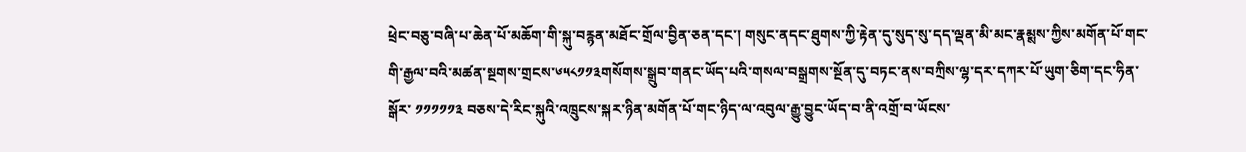ཕྲེང་བཅུ་བཞི་པ་ཆེན་པོ་མཆོག་གི་སྐུ་བརྙན་མཐོང་གྲོལ་བྱིན་ཅན་དང་། གསུང་ནདང་ཐུགས་ཀྱི་རྟེན་དུ་སུད་སུ་དད་ལྡན་མི་མང་རྣམྶས་ཀྱིས་མགོན་པོ་གང་གི་རྒྱལ་བའི་མཚན་སྔགས་གྲངས་༦༥༨༡༡༣གསོགས་སྒྲུབ་གནང་ཡོད་པའི་གསལ་བསྒྲགས་སྔོན་དུ་བཏང་ནས་བཀྲིས་ལྷ་དར་དཀར་པོ་ཡུག་ཅིག་དང་ཧིན་སྒོར་ ༡༡༡༡༡༣ བཅས་དེ་རིང་སྐུའི་འཁྲུངས་སྐར་ཉིན་མགོན་པོ་གང་ཉིད་ལ་འབུལ་རྒྱུ་བྱུང་ཡོད་བ་ནི་འགྲོ་བ་ཡོངས་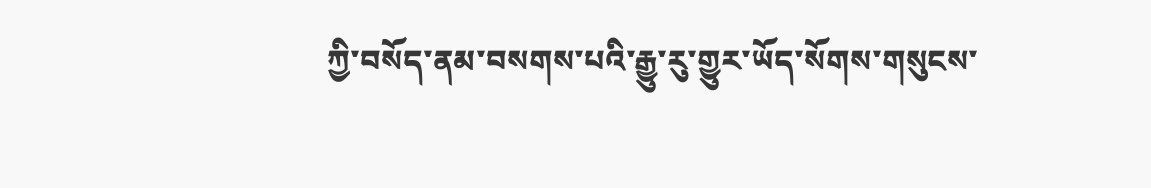ཀྱི་བསོད་ནམ་བསགས་པའི་རྒྱུ་རུ་གྱུར་ཡོད་སོགས་གསུངས་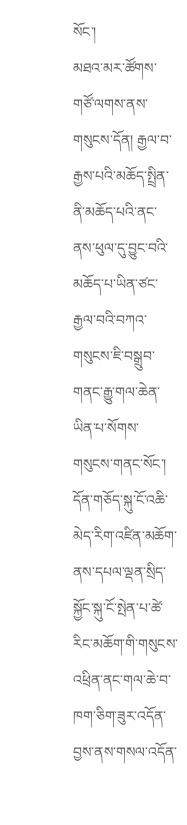སོང་།
མཐའ་མར་ཚོགས་གཙོ་ལགས་ནས་གསུངས་དོན། རྒྱལ་བ་རྒྱས་པའི་མཆོད་སྤྲིན་ནི་མཆོད་པའི་ནང་ནས་ཕུལ་དུ་བྱུང་བའི་མཆོད་པ་ཡིན་ཙང་རྒྱལ་བའི་བཀའ་གསུངས་ཇི་བསྒྲུབ་གནང་རྒྱུ་གལ་ཆེན་ཡིན་པ་སོགས་གསུངས་གནང་སོང་།
དོན་གཅོད་སྐུ་ངོ་འཆི་མེད་རིག་འཛིན་མཆོག་ནས་དཔལ་ལྡན་སྲིད་སྐྱོང་སྐུ་ངོ་སྤེན་པ་ཚེ་རིང་མཆོག་གི་གསུངས་འཕྲིན་ནང་གལ་ཆེ་བ་ཁག་ཅིག་ཟུར་འདོན་བྱས་ནས་གསལ་འདོན་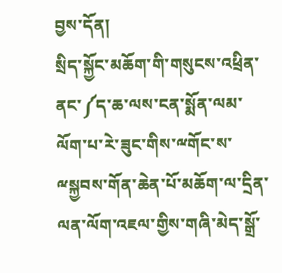བྱས་དོན།
སྲིད་སྐྱོང་མཆོག་གི་གསུངས་འཕྲིན་ནང་༼ད་ཆ་ལས་ངན་སྨོན་ལམ་ལོག་པ་རེ་ཟུང་གིས་ྋགོང་ས་ྋསྐྱབས་གོན་ཆེན་པོ་མཆོག་ལ་དྲིན་ལན་ལོག་འཇལ་གྱིས་གཞི་མེད་སྒྲོ་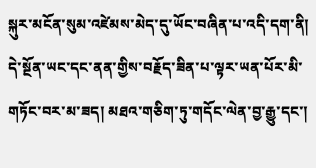སྐུར་མངོན་སུམ་འཛེམས་མེད་དུ་ཡོང་བཞིན་པ་འདི་དག་ནི། དེ་སྔོན་ཡང་དང་ནན་གྱིས་བརྗོད་ཟིན་པ་ལྟར་ཡན་པོར་མི་གཏོང་བར་མ་ཟད། མཐའ་གཅིག་ཏུ་གདོང་ལེན་བྱ་རྒྱུ་དང་།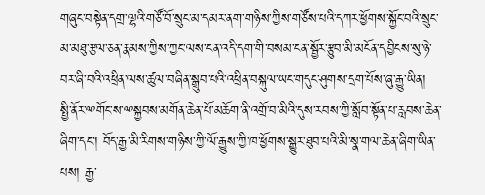གཞུང་བསྟེན་དགྲ་ལྷའི་གཙོ་བོ་སྲུང་མ་དམར་ནག་གཉིས་ཀྱིས་གཙོས་པའི་དཀར་ཕྱོགས་སྐྱོང་བའི་སྲུང་མ་མཐུ་རྩལ་ཅན་རྣམས་ཀྱིས་ཀྱང་ལས་ངན་འདི་དག་གི་བསམ་ངན་སྦྱོར་རྩུབ་མི་མངོན་དབྱིངས་སུ་ཉེ་བར་ཞི་བའི་འཕྲིན་ལས་ཚུལ་བཞིན་སྒྲུབ་པའི་འཕྲིན་བསྐུལ་ཡང་གདུང་ཤུགས་དྲག་པོས་ཞུ་རྒྱུ་ཡིན།
སྤྱི་ནོར་ྋགོང་ས་ྋསྐྱབས་མགོན་ཆེན་པོ་མཆོག་ནི་འགྲོ་བ་མིའི་དུས་རབས་ཀྱི་སློབ་སྟོན་པ་རླབས་ཆེན་ཞིག་དང་། བོད་རྒྱ་མི་རིགས་གཉིས་ཀྱི་ལོ་རྒྱུས་ཀྱི་ཁ་ཕྱོགས་སྒྱུར་ཐུབ་པའི་མི་སྣ་གལ་ཆེན་ཞིག་ཡིན་པས། རྒྱ་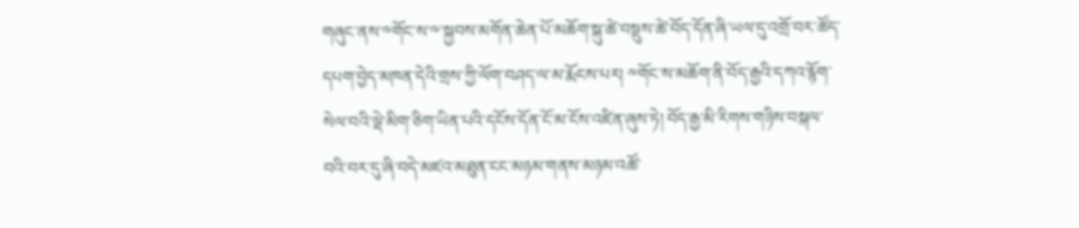གཞུང་ནས་༸གོང་ས་༸་སྐྱབས་མགོན་ཆེན་པོ་མཆོག་སྐུ་ཚེ་བསྡུས་ཚེ་བོད་དོན་ཞི་ཡལ་དུ་འགྲོ་བར་ཚོད་དཔག་བྱེད་མཁན་དེའི་གྲས་ཀྱི་ལོག་བཤད་ལ་མ་རྨོངས་པར། ༸གོང་ས་མཆོག་ནི་བོད་རྒྱའི་དཀའ་རྙོག་སེལ་བའི་ལྡེ་མིག་ཅིག་ཡིན་པའི་དངོས་དོན་ངོ་མ་ངོས་འཛིན་ཞུས་ཏེ། བོད་རྒྱ་མི་རིགས་གཉིས་བསྐལ་བའི་བར་དུ་ཞི་བདེ་མཛའ་མཐུན་ངང་མཉམ་གནས་མཉམ་འཚོ་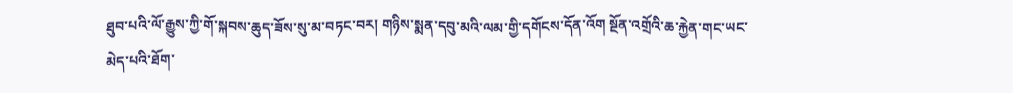ཐུབ་པའི་ལོ་རྒྱུས་ཀྱི་གོ་སྐབས་ཆུད་ཟོས་སུ་མ་བཏང་བར། གཉིས་སྨན་དབུ་མའི་ལམ་གྱི་དགོངས་དོན་འོག སྔོན་འགྲོའི་ཆ་རྐྱེན་གང་ཡང་མེད་པའི་ཐོག་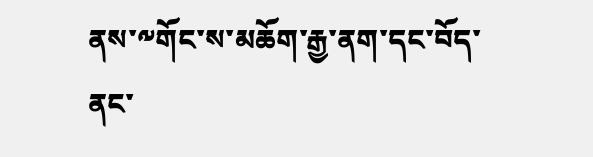ནས་༸གོང་ས་མཆོག་རྒྱ་ནག་དང་བོད་ནང་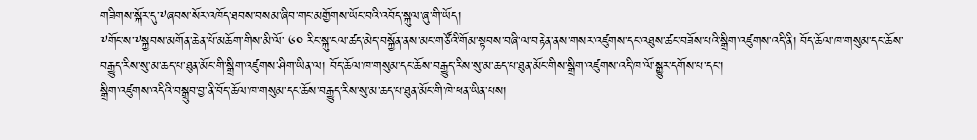གཟིགས་སྐོར་དུ་༸ཞབས་སོར་འཁོད་ཐབས་བསམ་ཞིབ་གང་མགྱོགས་ཡོང་བའི་འབོད་སྐུལ་ཞུ་གི་ཡོད།
༸གོང་ས་༸སྐྱབས་མགོན་ཆེན་པོ་མཆོག་གིས་མི་ལོ་ ༦༠ རིང་སྐུ་ངལ་ཚད་མེད་བསྐྱོན་ནས་མང་གཙོའི་གོམ་སྟབས་བཞི་ལ་བརྟེན་ནས་གསར་འཛུགས་དང་འཐུས་ཚང་བཟོས་པའི་སྒྲིག་འཛུགས་འདི་ནི། བོད་ཆོལ་ཁ་གསུམ་དང་ཆོས་བརྒྱུད་རིས་སུ་མ་ཆད་པ་ཐུན་མོང་གི་སྒྲིག་འཛུགས་ཤིག་ཡིན་ལ། བོད་ཆོལ་ཁ་གསུམ་དང་ཆོས་བརྒྱུད་རིས་སུ་མ་ཆད་པ་ཐུན་མོང་གིས་སྒྲིག་འཛུགས་འདི་ཁ་ལོ་སྒྱུར་དགོས་པ་དང་།
སྒྲིག་འཛུགས་འདིའི་བསྒྲུབ་བྱ་ནི་བོད་ཆོལ་ཁ་གསུམ་དང་ཆོས་བརྒྱུད་རིས་སུ་མ་ཆད་པ་ཐུན་མོང་གི་ཁེ་ཕན་ཡིན་པས།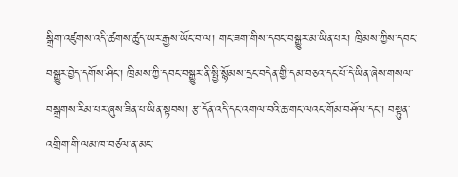སྒྲིག་འཛུགས་འདི་ཚགས་ཚུད་ཡར་རྒྱས་ཡོང་བ་ལ། གང་ཟག་གིས་དབང་བསྒྱུར་མ་ཡིན་པར། ཁྲིམས་ཀྱིས་དབང་བསྒྱུར་བྱེད་དགོས་ཤིང་། ཁྲིམས་ཀྱི་དབང་བསྒྱུར་ནི་སྤྱི་སྙོམས་དྲང་བདེན་གྱི་དམ་བཅའ་དང་པོ་དེ་ཡིན་ཞེས་གསལ་བསྒྲགས་རིམ་པར་ཞུས་ཟིན་པ་ཡིན་སྟབས། རྩ་དོན་འདི་དང་འགལ་བའི་ཆ་གང་ལའང་གོམ་བཤོལ་དང་། བསྟུན་འགྲིག་གི་ལམ་ཁ་བཙལ་ན་མང་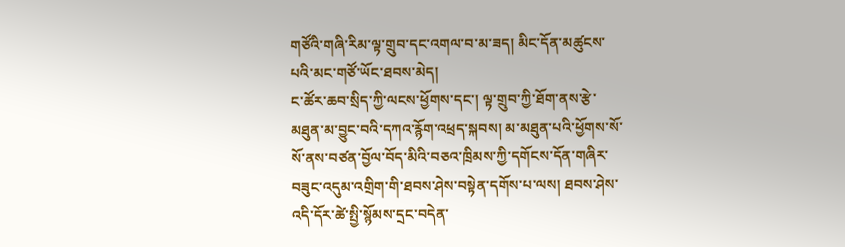གཙོའི་གཞི་རིམ་ལྟ་གྲུབ་དང་འགལ་བ་མ་ཟད། མིང་དོན་མཚུངས་པའི་མང་གཙོ་ཡོང་ཐབས་མེད།
ང་ཚོར་ཆབ་སྲིད་ཀྱི་ལངས་ཕྱོགས་དང་། ལྟ་གྲུབ་ཀྱི་ཐོག་ནས་རྩེ་མཐུན་མ་བྱུང་བའི་དཀའ་རྙོག་འཕྲད་སྐབས། མ་མཐུན་པའི་ཕྱོགས་སོ་སོ་ནས་བཙན་བྱོལ་བོད་མིའི་བཅའ་ཁྲིམས་ཀྱི་དགོངས་དོན་གཞིར་བཟུང་འདུམ་འགྲིག་གི་ཐབས་ཤེས་བསྟེན་དགོས་པ་ལས། ཐབས་ཤེས་འདི་དོར་ཚེ་སྤྱི་སྙོམས་དྲང་བདེན་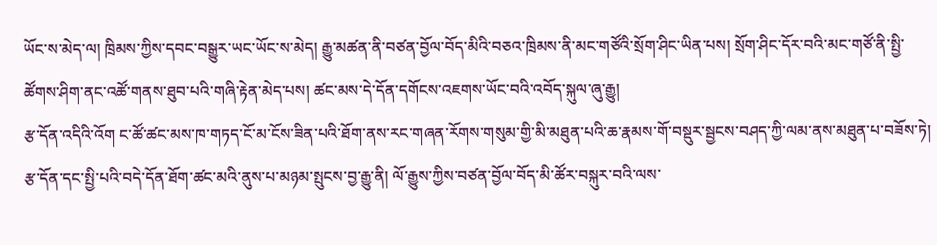ཡོང་ས་མེད་ལ། ཁྲིམས་ཀྱིས་དབང་བསྒྱུར་ཡང་ཡོང་ས་མེད། རྒྱུ་མཚན་ནི་བཙན་བྱོལ་བོད་མིའི་བཅའ་ཁྲིམས་ནི་མང་གཙོའི་སྲོག་ཤིང་ཡིན་པས། སྲོག་ཤིང་དོར་བའི་མང་གཙོ་ནི་སྤྱི་ཚོགས་ཤིག་ནང་འཚོ་གནས་ཐུབ་པའི་གཞི་རྟེན་མེད་པས། ཚང་མས་དེ་དོན་དགོངས་འཇགས་ཡོང་བའི་འབོད་སྐུལ་ཞུ་རྒྱུ།
རྩ་དོན་འདིའི་འོག ང་ཚོ་ཚང་མས་ཁ་གཏད་ངོ་མ་ངོས་ཟིན་པའི་ཐོག་ནས་རང་གཞན་རོགས་གསུམ་གྱི་མི་མཐུན་པའི་ཆ་རྣམས་གོ་བསྡུར་སྦྱངས་བཤད་ཀྱི་ལམ་ནས་མཐུན་པ་བཟོས་ཏེ། རྩ་དོན་དང་སྤྱི་པའི་བདེ་དོན་ཐོག་ཚང་མའི་ནུས་པ་མཉམ་སྤུངས་བྱ་རྒྱུ་ནི། ལོ་རྒྱུས་ཀྱིས་བཙན་བྱོལ་བོད་མི་ཚོར་བསྐུར་བའི་ལས་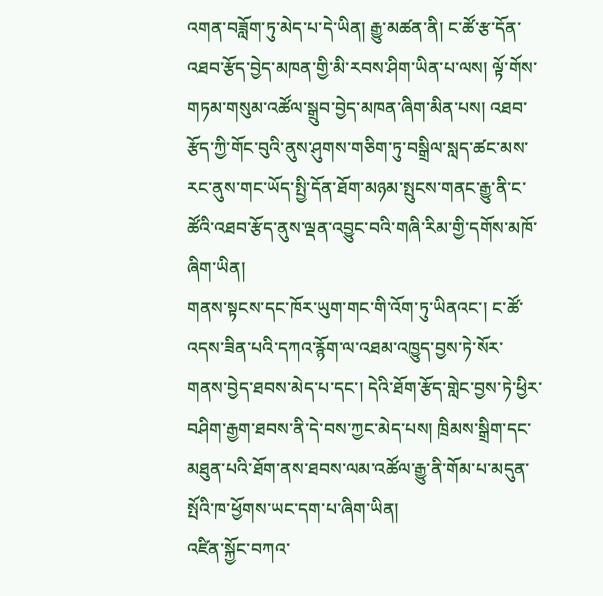འགན་བཟློག་ཏུ་མེད་པ་དེ་ཡིན། རྒྱུ་མཚན་ནི། ང་ཚོ་རྩ་དོན་འཐབ་རྩོད་བྱེད་མཁན་གྱི་མི་རབས་ཤིག་ཡིན་པ་ལས། ལྟོ་གོས་གཏམ་གསུམ་འཚོལ་སྒྲུབ་བྱེད་མཁན་ཞིག་མིན་པས། འཐབ་རྩོད་ཀྱི་གོང་བུའི་ནུས་ཤུགས་གཅིག་ཏུ་བསྒྲིལ་སླད་ཚང་མས་རང་ནུས་གང་ཡོད་སྤྱི་དོན་ཐོག་མཉམ་སྤུངས་གནང་རྒྱུ་ནི་ང་ཚོའི་འཐབ་རྩོད་ནུས་ལྡན་འབྱུང་བའི་གཞི་རིམ་གྱི་དགོས་མཁོ་ཞིག་ཡིན།
གནས་སྟངས་དང་ཁོར་ཡུག་གང་གི་འོག་ཏུ་ཡིནའང་། ང་ཚོ་འདས་ཟིན་པའི་དཀའ་རྙོག་ལ་འཐམ་འཁྱུད་བྱས་ཏེ་སོར་གནས་བྱེད་ཐབས་མེད་པ་དང་། དེའི་ཐོག་རྩོད་གླེང་བྱས་ཏེ་ཕྱིར་བཤིག་རྒྱག་ཐབས་ནི་དེ་བས་ཀྱང་མེད་པས། ཁྲིམས་སྒྲིག་དང་མཐུན་པའི་ཐོག་ནས་ཐབས་ལམ་འཚོལ་རྒྱུ་ནི་གོམ་པ་མདུན་སྤོའི་ཁ་ཕྱོགས་ཡང་དག་པ་ཞིག་ཡིན།
འཛིན་སྐྱོང་བཀའ་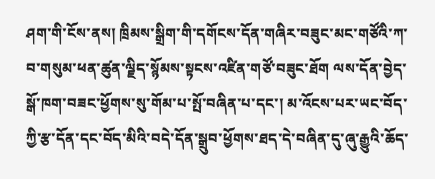ཤག་གི་ངོས་ནས། ཁྲིམས་སྒྲིག་གི་དགོངས་དོན་གཞིར་བཟུང་མང་གཙོའི་ཀ་བ་གསུམ་ཕན་ཚུན་ལྗིད་སྙོམས་སྟངས་འཛིན་གཙོ་བཟུང་ཐོག ལས་དོན་བྱེད་སྒོ་ཁག་བཟང་ཕྱོགས་སུ་གོམ་པ་སྤོ་བཞིན་པ་དང་། མ་འོངས་པར་ཡང་བོད་ཀྱི་རྩ་དོན་དང་བོད་མིའི་བདེ་དོན་སྒྲུབ་ཕྱོགས་ཐད་དེ་བཞིན་དུ་ཞུ་རྒྱུའི་ཆོད་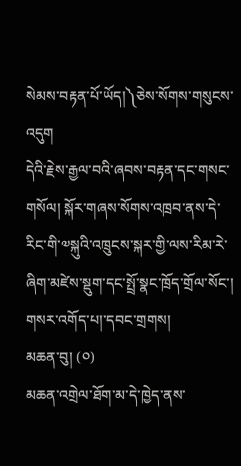སེམས་བརྟན་པོ་ཡོད།༽ཅེས་སོགས་གསུངས་འདུག
དེའི་རྗེས་རྒྱལ་བའི་ཞབས་བརྟན་དང་གསང་གསོལ། སྐོར་གཞས་སོགས་འཁྲབ་ནས་དེ་རིང་གི་༧སྐུའི་འཁྲུངས་སྐར་གྱི་ལས་རིམ་རེ་ཞིག་མཛེས་སྡུག་དང་སྤྲོ་སྣང་ཁྲོད་གྲོལ་སོང་།
གསར་འགོད་པ།་དབང་གྲགས།
མཆན་བུ། (༠)
མཆན་འགྲེལ་ཐོག་མ་དེ་ཁྱེད་ནས་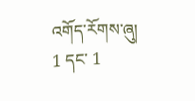འགོད་རོགས་ཞུ།
1 དང་ 1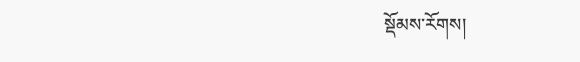སྡོམས་རོགས།